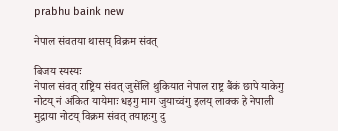prabhu baink new

नेपाल संवतया थासय् विक्रम संवत्

बिजय स्यस्यः
नेपाल संवत् राष्ट्रिय संवत् जुसेंलि थुकियात नेपाल राष्ट्र बैंकं छापे याकेगु नोटय् नं अंकित यायेमाः धइगु माग जुयाच्वंगु इलय् लाक्क हे नेपाली मुद्राया नोटय् विक्रम संवत् तयाहःगु दु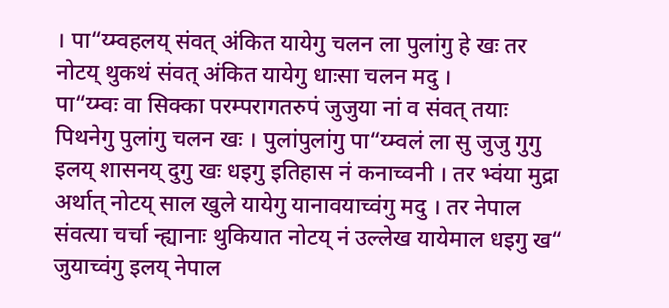। पा“य्म्वहलय् संवत् अंकित यायेगु चलन ला पुलांगु हे खः तर नोटय् थुकथं संवत् अंकित यायेगु धाःसा चलन मदु ।
पा“य्म्वः वा सिक्का परम्परागतरुपं जुजुया नां व संवत् तयाः पिथनेगु पुलांगु चलन खः । पुलांपुलांगु पा“य्म्वलं ला सु जुजु गुगु इलय् शासनय् दुगु खः धइगु इतिहास नं कनाच्वनी । तर भ्वंया मुद्रा अर्थात् नोटय् साल खुले यायेगु यानावयाच्वंगु मदु । तर नेपाल संवत्या चर्चा न्ह्यानाः थुकियात नोटय् नं उल्लेख यायेमाल धइगु ख“ जुयाच्वंगु इलय् नेपाल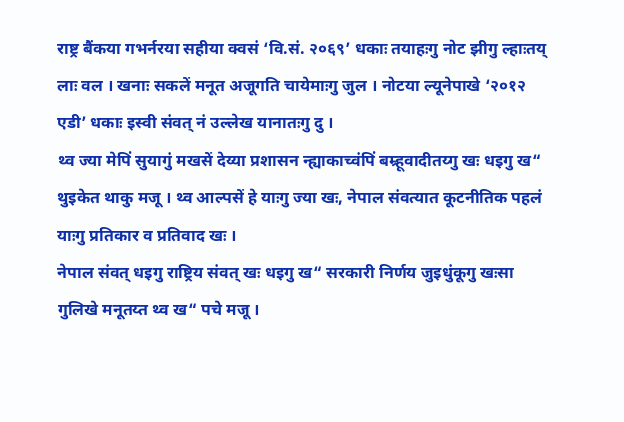राष्ट्र बैंकया गभर्नरया सहीया क्वसं ‘वि.सं. २०६९’ धकाः तयाहःगु नोट झीगु ल्हाःतय् लाः वल । खनाः सकलें मनूत अजूगति चायेमाःगु जुल । नोटया ल्यूनेपाखे ‘२०१२ एडी’ धकाः इस्वी संवत् नं उल्लेख यानातःगु दु ।
थ्व ज्या मेपिं सुयागुं मखसें देय्या प्रशासन न्ह्याकाच्वंपिं बम्र्हूवादीतय्गु खः धइगु ख“ थुइकेत थाकु मजू । थ्व आल्पसें हे याःगु ज्या खः, नेपाल संवत्यात कूटनीतिक पहलं याःगु प्रतिकार व प्रतिवाद खः ।
नेपाल संवत् धइगु राष्ट्रिय संवत् खः धइगु ख“ सरकारी निर्णय जुइधुंकूगु खःसा गुलिखे मनूतय्त थ्व ख“ पचे मजू ।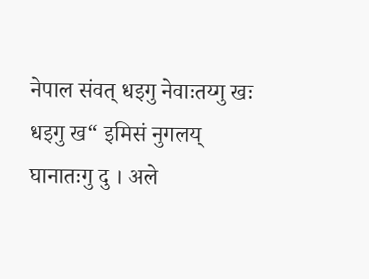नेपाल संवत् धइगु नेवाःतय्गु खः धइगु ख“ इमिसं नुगलय् घानातःगु दु । अले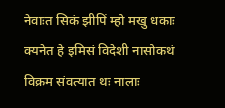नेवाःत सिकं झीपिं म्हो मखु धकाः क्यनेत हे इमिसं विदेशी नासोकथं विक्रम संवत्यात थः नालाः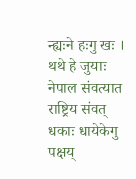न्ह्यःने हःगु खः । थथे हे जुयाः नेपाल संवत्यात राष्ट्रिय संवत् धकाः धायेकेगु पक्षय्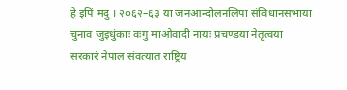हे इपिं मदु । २०६२–६३ या जनआन्दोलनलिपा संविधानसभाया चुनाव जुइधुंकाः वःगु माओवादी नायः प्रचण्डया नेतृत्वया सरकारं नेपाल संवत्यात राष्ट्रिय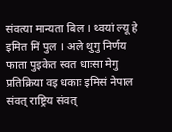संवत्या मान्यता बिल । थ्वयां ल्यू हे इमित मिं पुल । अले थुगु निर्णय फाता पुइकेत स्वत धाःसा मेगु प्रतिक्रिया वइ धकाः इमिसं नेपाल संवत् राष्ट्रिय संवत्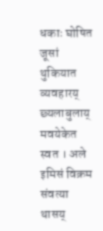धकाः घोषित जूसां थुकियात व्यवहारय् छ्यलाबुलाय् मवयेकेत स्वत । अले इमिसं विक्रम संवत्या थासय्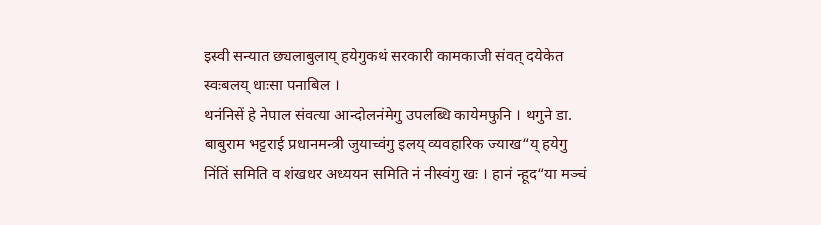इस्वी सन्यात छ्यलाबुलाय् हयेगुकथं सरकारी कामकाजी संवत् दयेकेत स्वःबलय् धाःसा पनाबिल ।
थनंनिसें हे नेपाल संवत्या आन्दोलनंमेगु उपलब्धि कायेमफुनि । थगुने डा. बाबुराम भट्टराई प्रधानमन्त्री जुयाच्वंगु इलय् व्यवहारिक ज्याख“य् हयेगु निंतिं समिति व शंखधर अध्ययन समिति नं नीस्वंगु खः । हानं न्हूद“या मञ्चं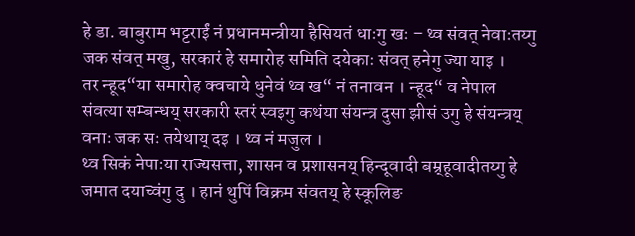हे डा. बाबुराम भट्टराईं नं प्रधानमन्त्रीया हैसियतं धाःगु खः – थ्व संवत् नेवाःतय्गु जक संवत् मखु, सरकारं हे समारोह समिति दयेकाः संवत् हनेगु ज्या याइ ।
तर न्हूद“या समारोह क्वचाये धुनेवं थ्व ख“ नं तनावन । न्हूद“ व नेपाल संवत्या सम्बन्धय् सरकारी स्तरं स्वइगु कथंया संयन्त्र दुसा झीसं उगु हे संयन्त्रय् वनाः जक सः तयेथाय् दइ । थ्व नं मजुल ।
थ्व सिकं नेपाःया राज्यसत्ता, शासन व प्रशासनय् हिन्दूवादी बम्र्हूवादीतय्गु हे जमात दयाच्वंगु दु । हानं थुपिं विक्रम संवतय् हे स्कूलिङ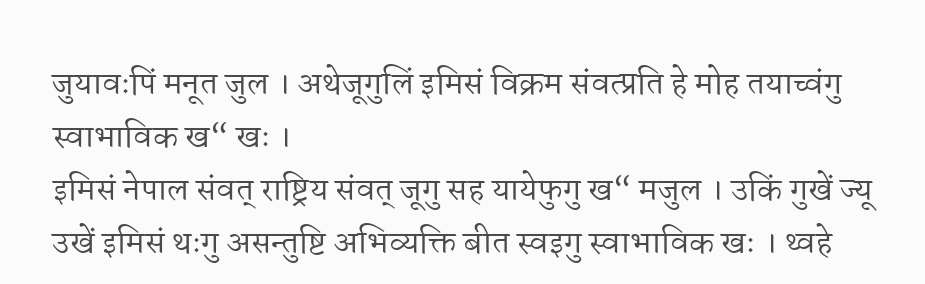जुयावःपिं मनूत जुल । अथेजूगुलिं इमिसं विक्रम संवत्प्रति हे मोह तयाच्वंगु स्वाभाविक ख“ खः ।
इमिसं नेपाल संवत् राष्ट्रिय संवत् जूगु सह यायेफुगु ख“ मजुल । उकिं गुखें ज्यू उखें इमिसं थःगु असन्तुष्टि अभिव्यक्ति बीत स्वइगु स्वाभाविक खः । थ्वहे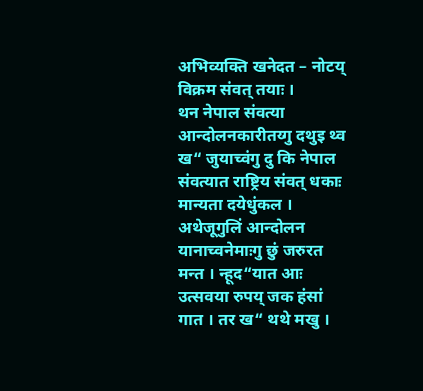अभिव्यक्ति खनेदत – नोटय् विक्रम संवत् तयाः ।
थन नेपाल संवत्या आन्दोलनकारीतय्गु दथुइ थ्व ख“ जुयाच्वंगु दु कि नेपाल संवत्यात राष्ट्रिय संवत् धकाः मान्यता दयेधुंकल । अथेजूगुलिं आन्दोलन यानाच्वनेमाःगु छुं जरुरत मन्त । न्हूद“यात आः उत्सवया रुपय् जक हंसां गात । तर ख“ थथे मखु ।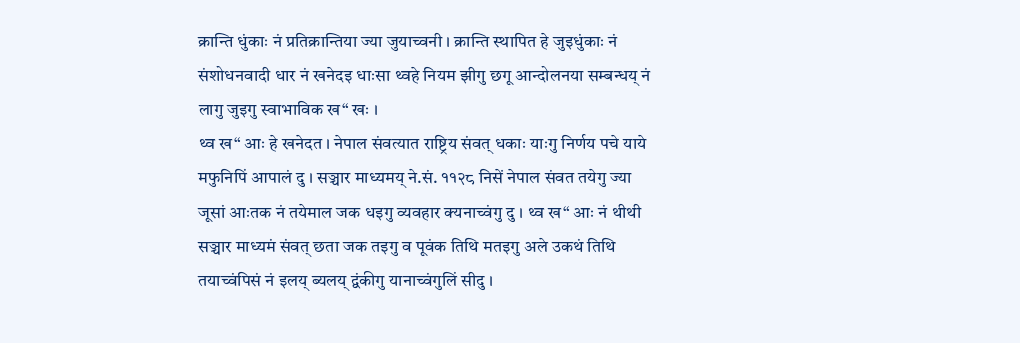क्रान्ति धुंकाः नं प्रतिक्रान्तिया ज्या जुयाच्वनी । क्रान्ति स्थापित हे जुइधुंकाः नं संशोधनवादी धार नं खनेदइ धाःसा थ्वहे नियम झीगु छगू आन्दोलनया सम्बन्धय् नं लागु जुइगु स्वाभाविक ख“ खः ।
थ्व ख“ आः हे खनेदत । नेपाल संवत्यात राष्ट्रिय संवत् धकाः याःगु निर्णय पचे याये मफुनिपिं आपालं दु । सञ्चार माध्यमय् ने.सं. ११२८ निसें नेपाल संवत तयेगु ज्या जूसां आःतक नं तयेमाल जक धइगु व्यवहार क्यनाच्वंगु दु । थ्व ख“ आः नं थीथी सञ्चार माध्यमं संवत् छता जक तइगु व पूवंक तिथि मतइगु अले उकथं तिथि तयाच्वंपिसं नं इलय् ब्यलय् द्वंकीगु यानाच्वंगुलिं सीदु ।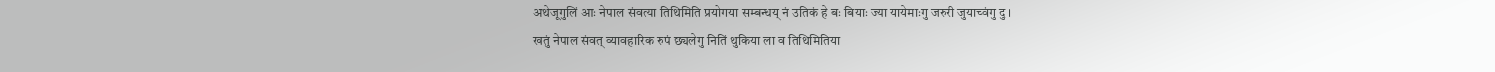अथेजूगुलिं आः नेपाल संवत्या तिथिमिति प्रयोगया सम्बन्धय् नं उतिकं हे बः बियाः ज्या यायेमाःगु जरुरी जुयाच्वंगु दु ।
खतुं नेपाल संवत् व्यावहारिक रुपं छ्यलेगु नितिं थुकिया ला व तिथिमितिया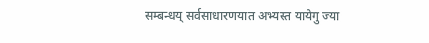सम्बन्धय् सर्वसाधारणयात अभ्यस्त यायेगु ज्या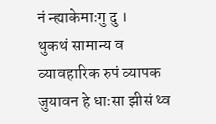नं न्ह्याकेमाःगु दु ।
थुकथं सामान्य व व्यावहारिक रुपं व्यापक जुयावन हे धाःसा झीसं थ्व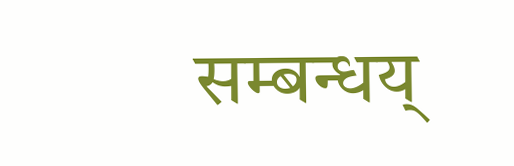सम्बन्धय्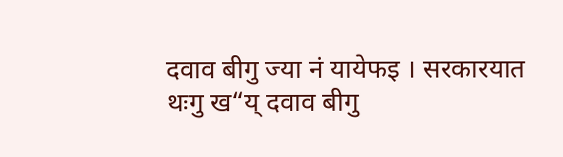दवाव बीगु ज्या नं यायेफइ । सरकारयात थःगु ख“य् दवाव बीगु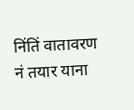निंतिं वातावरण नं तयार याना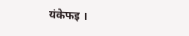यंकेफइ ।